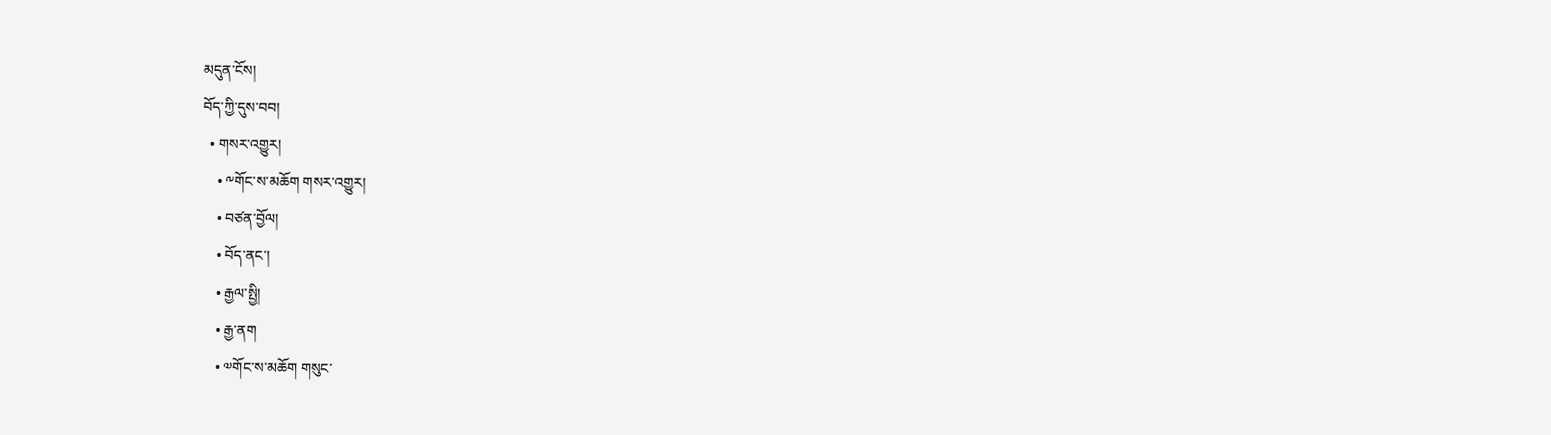མདུན་ངོས།
བོད་ཀྱི་དུས་བབ།
  • གསར་འགྱུར།
    • ༸གོང་ས་མཆོག གསར་འགྱུར།
    • བཙན་བྱོལ།
    • བོད་ནང་།
    • རྒྱལ་སྤྱི།
    • རྒྱ་ནག
    • ༧གོང་ས་མཆོག གསུང་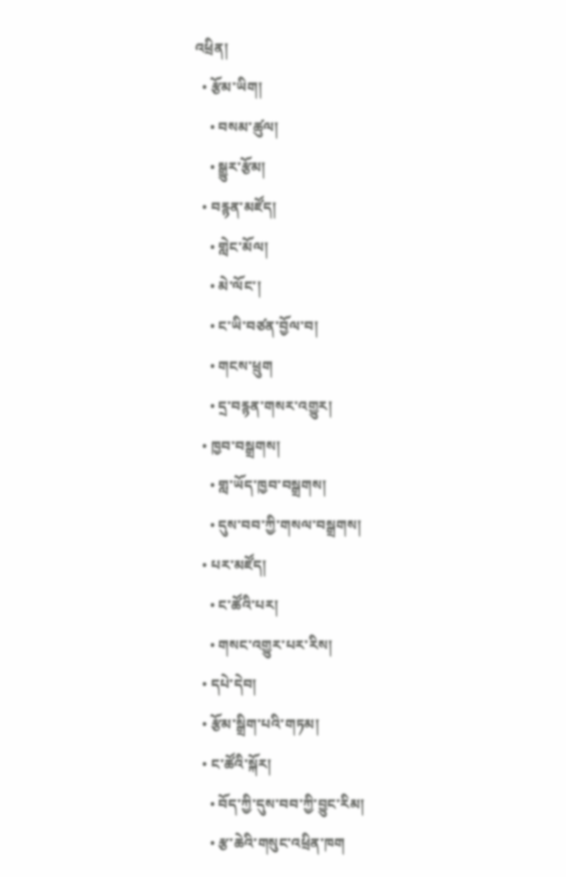འཕྲིན།
  • རྩོམ་ཡིག།
    • བསམ་ཚུལ།
    • སྒྱུར་རྩོམ།
  • བརྙན་མཛོད།
    • གླེང་མོལ།
    • མེ་ལོང་།
    • ང་ཡི་བཙན་བྱོལ་བ།
    • གངས་ཕྲུག
    • དྲ་བརྙན་གསར་འགྱུར།
  • ཁྱབ་བསྒྲགས།
    • གླ་ཡོད་ཁྱབ་བསྒྲགས།
    • དུས་བབ་ཀྱི་གསལ་བསྒྲགས།
  • པར་མཛོད།
    • ང་ཚོའི་པར།
    • གསང་འགྱུར་པར་རིས།
  • དཔེ་དེབ།
  • རྩོམ་སྒྲིག་པའི་གཏམ།
  • ང་ཚོའི་སྐོར།
    • བོད་ཀྱི་དུས་བབ་ཀྱི་བྱུང་རིམ།
    • རྩ་ཆེའི་གསུང་འཕྲིན་ཁག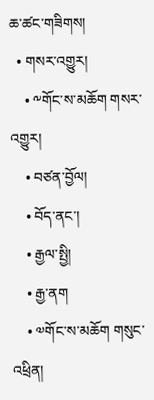ཆ་ཚང་གཟིགས།
  • གསར་འགྱུར།
    • ༸གོང་ས་མཆོག གསར་འགྱུར།
    • བཙན་བྱོལ།
    • བོད་ནང་།
    • རྒྱལ་སྤྱི།
    • རྒྱ་ནག
    • ༧གོང་ས་མཆོག གསུང་འཕྲིན།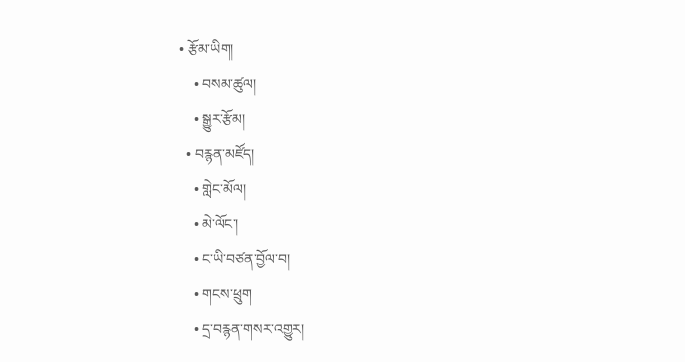• རྩོམ་ཡིག།
    • བསམ་ཚུལ།
    • སྒྱུར་རྩོམ།
  • བརྙན་མཛོད།
    • གླེང་མོལ།
    • མེ་ལོང་།
    • ང་ཡི་བཙན་བྱོལ་བ།
    • གངས་ཕྲུག
    • དྲ་བརྙན་གསར་འགྱུར།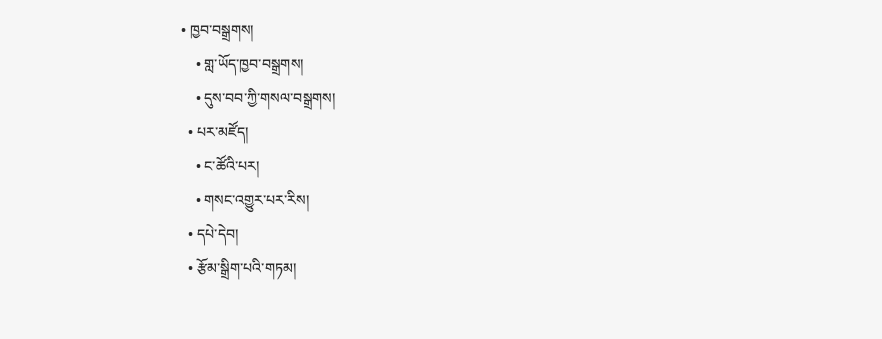• ཁྱབ་བསྒྲགས།
    • གླ་ཡོད་ཁྱབ་བསྒྲགས།
    • དུས་བབ་ཀྱི་གསལ་བསྒྲགས།
  • པར་མཛོད།
    • ང་ཚོའི་པར།
    • གསང་འགྱུར་པར་རིས།
  • དཔེ་དེབ།
  • རྩོམ་སྒྲིག་པའི་གཏམ།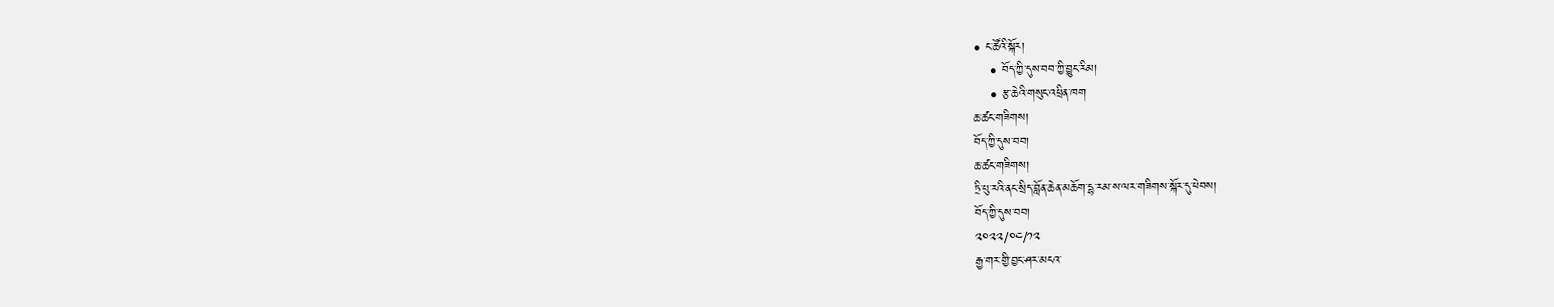• ང་ཚོའི་སྐོར།
    • བོད་ཀྱི་དུས་བབ་ཀྱི་བྱུང་རིམ།
    • རྩ་ཆེའི་གསུང་འཕྲིན་ཁག
ཆ་ཚང་གཟིགས།
བོད་ཀྱི་དུས་བབ།
ཆ་ཚང་གཟིགས།
ཏྲི་པུ་རའི་ནང་སྲིད་བློན་ཆེན་མཆོག་དྷ་རམ་ས་ལར་གཟིགས་སྐོར་དུ་ཕེབས།
བོད་ཀྱི་དུས་བབ།
༢༠༢༢/༠༤/༡༢
རྒྱ་གར་གྱི་བྱང་ཤར་མངའ་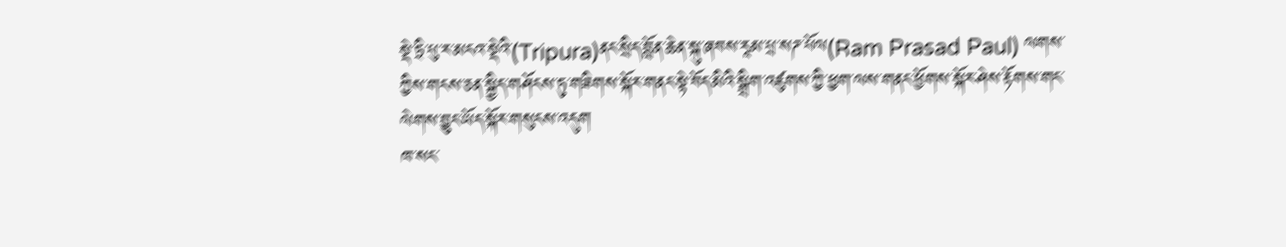སྡེ་ཏྲི་པུ་ར་མངའ་སྡེའི་(Tripura)ནང་སྲིད་བློན་ཆེན་སྐུ་ཞབས་རཱམ་པྲ་སཌ་པོལ(Ram Prasad Paul) ལགས་ཀྱིས་གངས་ཅན་སྐྱིད་གཤོངས་ཏུ་གཟིགས་སྐོར་གནང་སྟེ་བོད་མིའི་སྒྲིག་འཛུགས་ཀྱི་ཕྱག་ལས་གནང་ཕྱོགས་སྐོར་ཤེས་རྟོགས་གང་ལེགས་བྱུང་ཡོད་སྐོར་གསུངས་འདུག
ཁ་སང་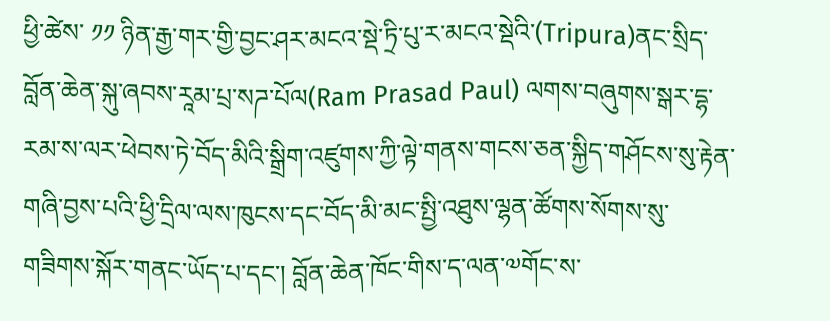ཕྱི་ཚེས་ ༡༡ ཉིན་རྒྱ་གར་གྱི་བྱང་ཤར་མངའ་སྡེ་ཏྲི་པུ་ར་མངའ་སྡེའི་(Tripura)ནང་སྲིད་བློན་ཆེན་སྐུ་ཞབས་རཱམ་པྲ་སཌ་པོལ(Ram Prasad Paul) ལགས་བཞུགས་སྒར་དྷ་རམ་ས་ལར་ཕེབས་ཏེ་བོད་མིའི་སྒྲིག་འཛུགས་ཀྱི་ལྟེ་གནས་གངས་ཅན་སྐྱིད་གཤོངས་སུ་རྟེན་གཞི་བྱས་པའི་ཕྱི་དྲིལ་ལས་ཁུངས་དང་བོད་མི་མང་སྤྱི་འཐུས་ལྷན་ཚོགས་སོགས་སུ་གཟིགས་སྐོར་གནང་ཡོད་པ་དང་། བློན་ཆེན་ཁོང་གིས་ད་ལན་༧གོང་ས་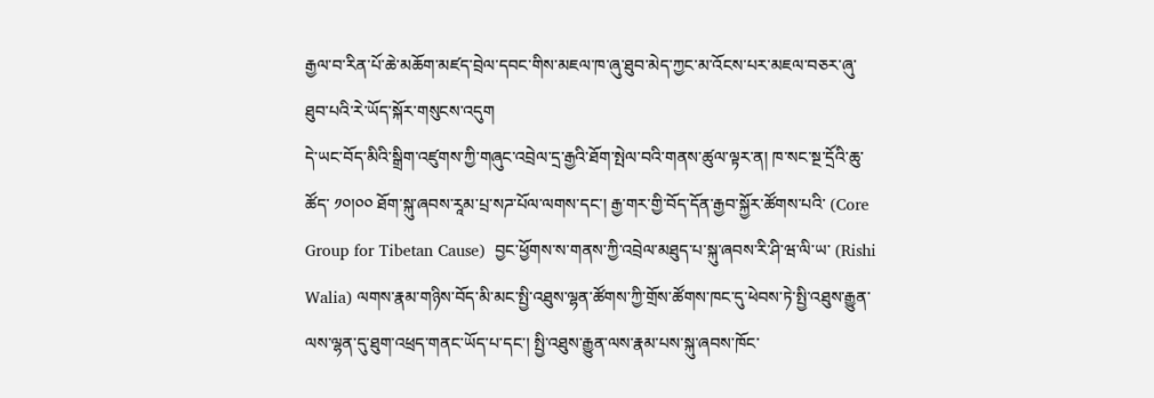རྒྱལ་བ་རིན་པོ་ཆེ་མཆོག་མཛད་བྲེལ་དབང་གིས་མཇལ་ཁ་ཞུ་ཐུབ་མེད་ཀྱང་མ་འོངས་པར་མཇལ་བཅར་ཞུ་ཐུབ་པའི་རེ་ཡོད་སྐོར་གསུངས་འདུག
དེ་ཡང་བོད་མིའི་སྒྲིག་འཛུགས་ཀྱི་གཞུང་འབྲེལ་དྲ་རྒྱའི་ཐོག་སྤེལ་བའི་གནས་ཚུལ་ལྟར་ན། ཁ་སང་སྔ་དྲོའི་ཆུ་ཚོད་ ༡༠།༠༠ ཐོག་སྐུ་ཞབས་རཱམ་པྲ་སཌ་པོལ་ལགས་དང་། རྒྱ་གར་གྱི་བོད་དོན་རྒྱབ་སྐྱོར་ཚོགས་པའི་ (Core Group for Tibetan Cause)  བྱང་ཕྱོགས་ས་གནས་ཀྱི་འབྲེལ་མཐུད་པ་སྐུ་ཞབས་རི་ཤི་ཝ་ལི་ཡ་ (Rishi Walia) ལགས་རྣམ་གཉིས་བོད་མི་མང་སྤྱི་འཐུས་ལྷན་ཚོགས་ཀྱི་གྲོས་ཚོགས་ཁང་དུ་ཕེབས་ཏེ་སྤྱི་འཐུས་རྒྱུན་ལས་ལྷན་དུ་ཐུག་འཕྲད་གནང་ཡོད་པ་དང་། སྤྱི་འཐུས་རྒྱུན་ལས་རྣམ་པས་སྐུ་ཞབས་ཁོང་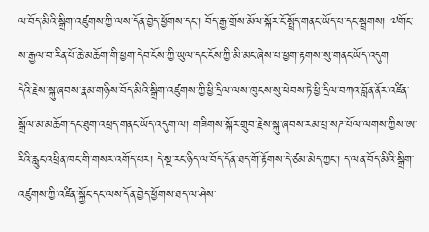ལ་བོད་མིའི་སྒྲིག་འཛུགས་ཀྱི་ལས་དོན་བྱེད་ཕྱོགས་དང་། བོད་རྒྱ་གྲོས་མོལ་སྐོར་ངོ་སྤྲོད་གནང་ཡོད་པ་དང་སྦྲགས། ༧གོང་ས་རྒྱལ་བ་རིན་པོ་ཆེ་མཆོག་གི་ཕྱག་དེབ་ངོས་ཀྱི་ཡུལ་དང་ངོས་ཀྱི་མི་མང་ཞེས་པ་ཕྱག་རྟགས་སུ་གནང་ཡོད་འདུག
དེའི་རྗེས་སྐུ་ཞབས་རྣམ་གཉིས་བོད་མིའི་སྒྲིག་འཛུགས་ཀྱི་ཕྱི་དྲིལ་ལས་ཁུངས་སུ་ཕེབས་ཏེ་ཕྱི་དྲིལ་བཀའ་བློན་ནོར་འཛིན་སྒྲོལ་མ་མཆོག་དང་ཐུག་འཕྲད་གནང་ཡོད་འདུག་ལ། གཟིགས་སྐོར་གྲུབ་རྗེས་སྐུ་ཞབས་རམ་པྲ་སཌ་པོལ་ལགས་ཀྱིས་ཨ་རིའི་རླུང་འཕྲིན་ཁང་གི་གསར་འགོད་པར། དེ་སྔ་རང་ཉིད་ལ་བོད་དོན་ཐད་གོ་རྟོགས་དེ་ཙམ་མེད་ཀྱང་། ད་ལན་བོད་མིའི་སྒྲིག་འཛུགས་ཀྱི་འཛིན་སྐྱོང་དང་ལས་དོན་བྱེད་ཕྱོགས་ཐད་ལ་ཤེས་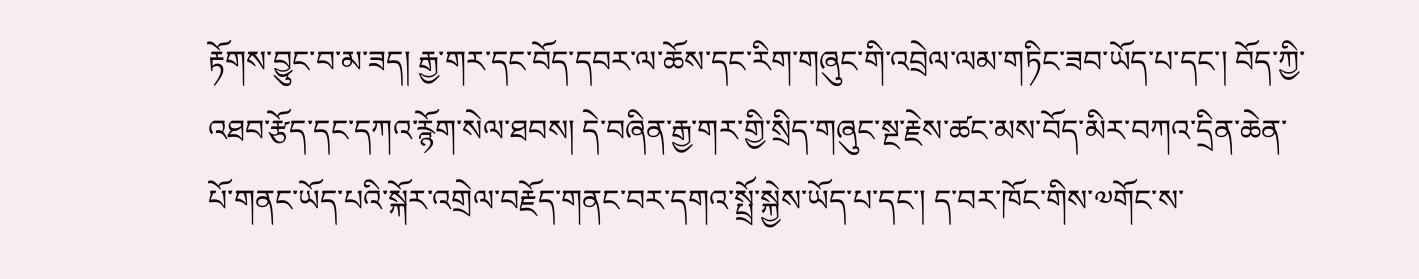རྟོགས་བྱུང་བ་མ་ཟད། རྒྱ་གར་དང་བོད་དབར་ལ་ཆོས་དང་རིག་གཞུང་གི་འབྲེལ་ལམ་གཏིང་ཟབ་ཡོད་པ་དང་། བོད་ཀྱི་འཐབ་རྩོད་དང་དཀའ་རྙོག་སེལ་ཐབས། དེ་བཞིན་རྒྱ་གར་གྱི་སྲིད་གཞུང་སྔ་རྗེས་ཚང་མས་བོད་མིར་བཀའ་དྲིན་ཆེན་པོ་གནང་ཡོད་པའི་སྐོར་འགྲེལ་བརྗོད་གནང་བར་དགའ་སྤྲོ་སྐྱེས་ཡོད་པ་དང་། ད་བར་ཁོང་གིས་༧གོང་ས་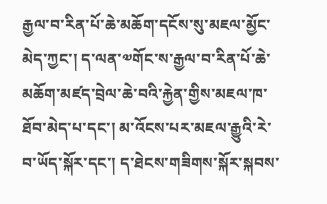རྒྱལ་བ་རིན་པོ་ཆེ་མཆོག་དངོས་སུ་མཇལ་མྱོང་མེད་ཀྱང་། ད་ལན་༧གོང་ས་རྒྱལ་བ་རིན་པོ་ཆེ་མཆོག་མཛད་བྲེལ་ཆེ་བའི་རྐྱེན་གྱིས་མཇལ་ཁ་ཐོབ་མེད་པ་དང་། མ་འོངས་པར་མཇལ་རྒྱུའི་རེ་བ་ཡོད་སྐོར་དང་། ད་ཐེངས་གཟིགས་སྐོར་སྐབས་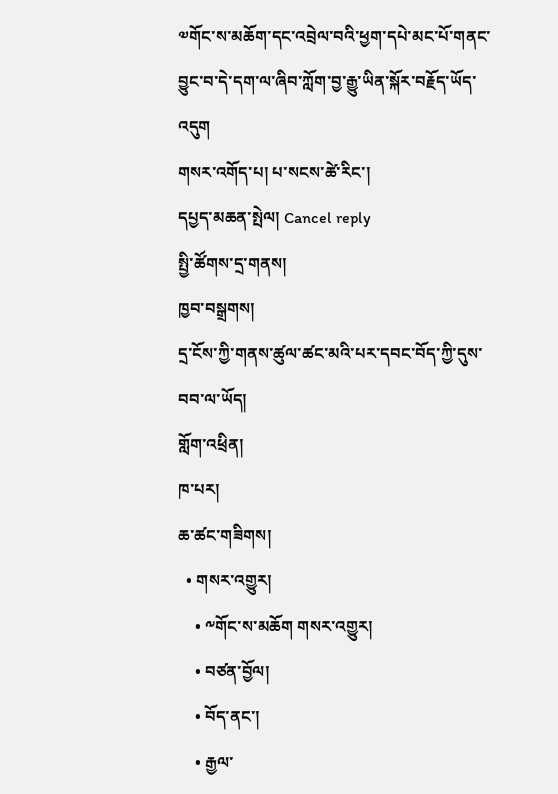༧གོང་ས་མཆོག་དང་འབྲེལ་བའི་ཕྱག་དཔེ་མང་པོ་གནང་བྱུང་བ་དེ་དག་ལ་ཞིབ་ཀློག་བྱ་རྒྱུ་ཡིན་སྐོར་བརྗོད་ཡོད་འདུག
གསར་འགོད་པ། པ་སངས་ཚེ་རིང་།
དཔྱད་མཆན་སྤེལ། Cancel reply
སྤྱི་ཚོགས་དྲ་གནས།
ཁྱབ་བསྒྲགས།
དྲ་ངོས་ཀྱི་གནས་ཚུལ་ཚང་མའི་པར་དབང་བོད་ཀྱི་དུས་བབ་ལ་ཡོད།
གློག་འཕྲིན།
ཁ་པར།
ཆ་ཚང་གཟིགས།
  • གསར་འགྱུར།
    • ༸གོང་ས་མཆོག གསར་འགྱུར།
    • བཙན་བྱོལ།
    • བོད་ནང་།
    • རྒྱལ་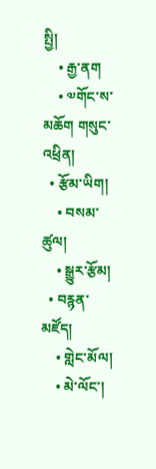སྤྱི།
    • རྒྱ་ནག
    • ༧གོང་ས་མཆོག གསུང་འཕྲིན།
  • རྩོམ་ཡིག།
    • བསམ་ཚུལ།
    • སྒྱུར་རྩོམ།
  • བརྙན་མཛོད།
    • གླེང་མོལ།
    • མེ་ལོང་།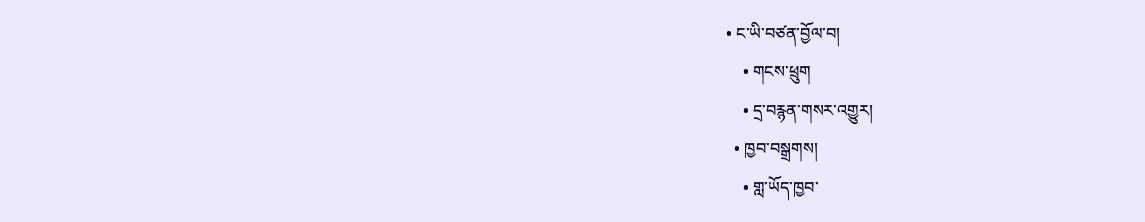• ང་ཡི་བཙན་བྱོལ་བ།
    • གངས་ཕྲུག
    • དྲ་བརྙན་གསར་འགྱུར།
  • ཁྱབ་བསྒྲགས།
    • གླ་ཡོད་ཁྱབ་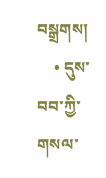བསྒྲགས།
    • དུས་བབ་ཀྱི་གསལ་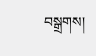བསྒྲགས།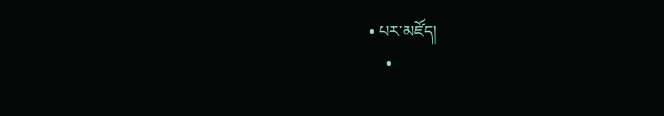• པར་མཛོད།
    •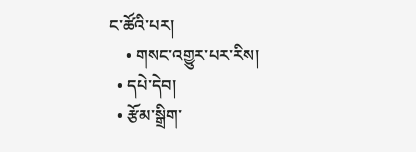ང་ཚོའི་པར།
    • གསང་འགྱུར་པར་རིས།
  • དཔེ་དེབ།
  • རྩོམ་སྒྲིག་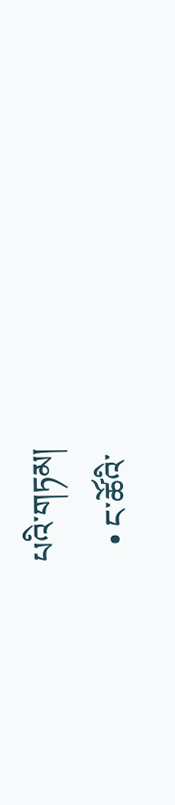པའི་གཏམ།
  • ང་ཚོའི་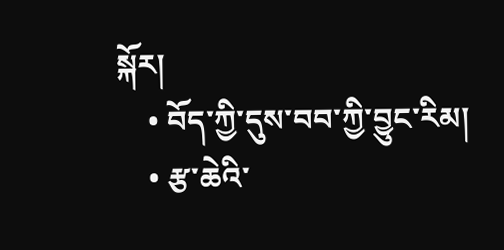སྐོར།
    • བོད་ཀྱི་དུས་བབ་ཀྱི་བྱུང་རིམ།
    • རྩ་ཆེའི་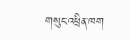གསུང་འཕྲིན་ཁག